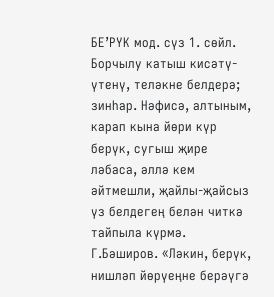БЕ’РҮК мод. сүз 1. сөйл. Борчылу катыш кисәтү-үтенү, теләкне белдерә; зинһар. Нәфисә, алтыным, карап кына йөри күр берүк, сугыш җире ләбаса, әллә кем әйтмешли, җайлы-җайсыз үз белдегең белән читкә тайпыла күрмә. Г.Бәширов. «Ләкин, берүк, нишләп йөрүеңне берәүгә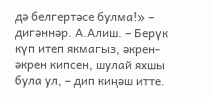дә белгертәсе булма!» – дигәннәр. А.Алиш. – Берүк күп итеп якмагыз, әкрен-әкрен кипсен, шулай яхшы була ул, – дип киңәш итте.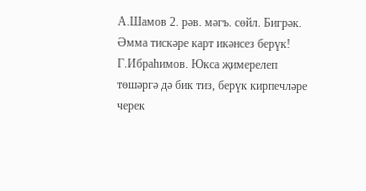А.Шамов 2. рәв. мәгъ. сөйл. Бигрәк. Әмма тискәре карт икәнсез берүк! Г.Ибраһимов. Юкса җимерелеп төшәргә дә бик тиз, берүк кирпечләре черек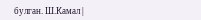булган. Ш.Камал |